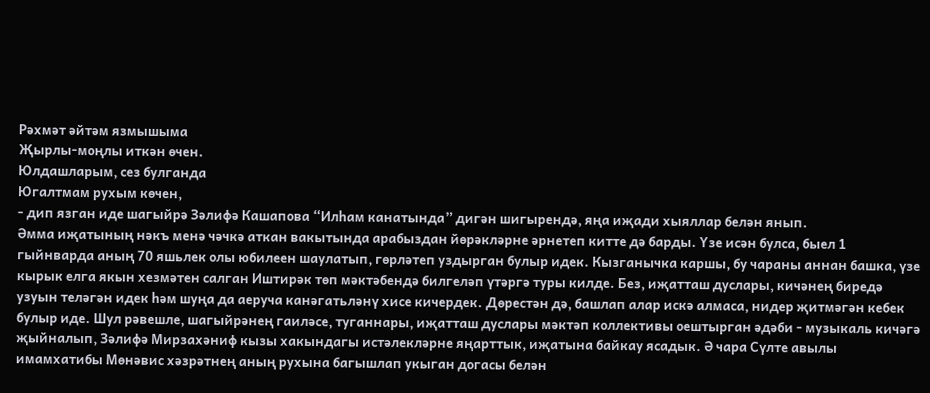Рәхмәт әйтәм язмышыма
Җырлы-моңлы иткән өчен.
Юлдашларым, сез булганда
Югалтмам рухым көчен,
- дип язган иде шагыйрә Зәлифә Кашапова “Илһам канатында” дигән шигырендә, яңа иҗади хыяллар белән янып.
Әмма иҗатының нәкъ менә чәчкә аткан вакытында арабыздан йөрәкләрне әрнетеп китте дә барды. Үзе исән булса, быел 1 гыйнварда аның 70 яшьлек олы юбилеен шаулатып, гөрләтеп уздырган булыр идек. Кызганычка каршы, бу чараны аннан башка, үзе кырык елга якын хезмәтен салган Иштирәк төп мәктәбендә билгеләп үтәргә туры килде. Без, иҗатташ дуслары, кичәнең биредә узуын теләгән идек һәм шуңа да аеруча канәгатьләнү хисе кичердек. Дөрестән дә, башлап алар искә алмаса, нидер җитмәгән кебек булыр иде. Шул рәвешле, шагыйрәнең гаиләсе, туганнары, иҗатташ дуслары мәктәп коллективы оештырган әдәби - музыкаль кичәгә җыйналып, Зәлифә Мирзахәниф кызы хакындагы истәлекләрне яңарттык, иҗатына байкау ясадык. Ә чара Сүлте авылы имамхатибы Мөнәвис хәзрәтнең аның рухына багышлап укыган догасы белән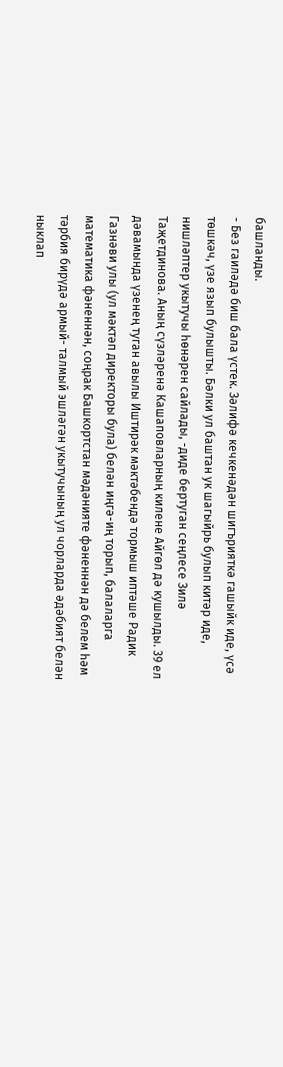башланды.
- Без гаиләдә биш бала үстек. Зәлифә кечкенәдән шигърияткә гашыйк иде, үсә төшкәч, үзе язып булышты. Бәлки ул баштан ук шагыйрь булып китәр иде, нишләптер укытучы һөнәрен сайлады, -диде бертуган сеңлесе Зилә Таҗетдинова. Аның сүзләренә Кашаповларның килене Айгөл дә кушылды. 39 ел дәвамында үзенең туган авылы Иштирәк мәктәбендә тормыш иптәше Радик Газнәви улы (ул мәктәп директоры була) белән иңгә-иң торып, балаларга математика фәненнән, соңрак Башкортстан мәдәнияте фәненнән дә белем һәм тәрбия бирүдә армый- талмый эшләгән укытучының ул чорларда әдәбият белән ныклап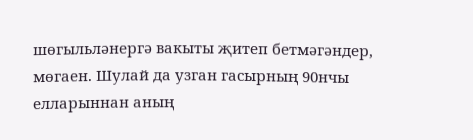шөгыльләнергә вакыты җитеп бетмәгәндер, мөгаен. Шулай да узган гасырның 90нчы елларыннан аның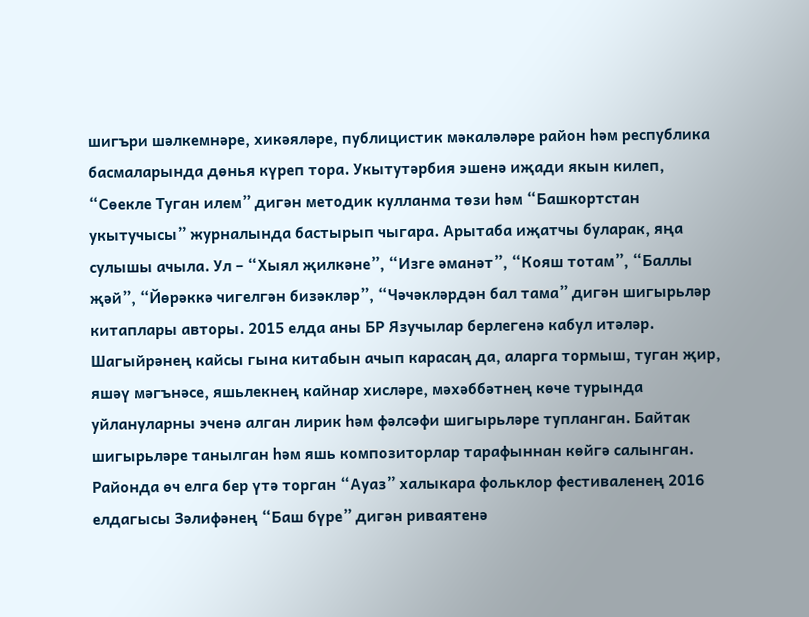шигъри шәлкемнәре, хикәяләре, публицистик мәкаләләре район һәм республика басмаларында дөнья күреп тора. Укытутәрбия эшенә иҗади якын килеп, “Сөекле Туган илем” дигән методик кулланма төзи һәм “Башкортстан укытучысы” журналында бастырып чыгара. Арытаба иҗатчы буларак, яңа сулышы ачыла. Ул – “Хыял җилкәне”, “Изге әманәт”, “Кояш тотам”, “Баллы җәй”, “Йөрәккә чигелгән бизәкләр”, “Чәчәкләрдән бал тама” дигән шигырьләр китаплары авторы. 2015 елда аны БР Язучылар берлегенә кабул итәләр.
Шагыйрәнең кайсы гына китабын ачып карасаң да, аларга тормыш, туган җир, яшәү мәгънәсе, яшьлекнең кайнар хисләре, мәхәббәтнең көче турында уйлануларны эченә алган лирик һәм фәлсәфи шигырьләре тупланган. Байтак шигырьләре танылган һәм яшь композиторлар тарафыннан көйгә салынган. Районда өч елга бер үтә торган “Ауаз” халыкара фольклор фестиваленең 2016 елдагысы Зәлифәнең “Баш бүре” дигән риваятенә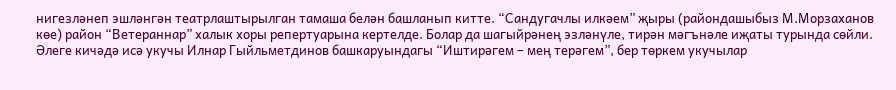нигезләнеп эшләнгән театрлаштырылган тамаша белән башланып китте. “Сандугачлы илкәем” җыры (райондашыбыз М.Морзаханов көе) район “Ветераннар” халык хоры репертуарына кертелде. Болар да шагыйрәнең эзләнүле, тирән мәгънәле иҗаты турында сөйли. Әлеге кичәдә исә укучы Илнар Гыйльметдинов башкаруындагы “Иштирәгем – мең терәгем”, бер төркем укучылар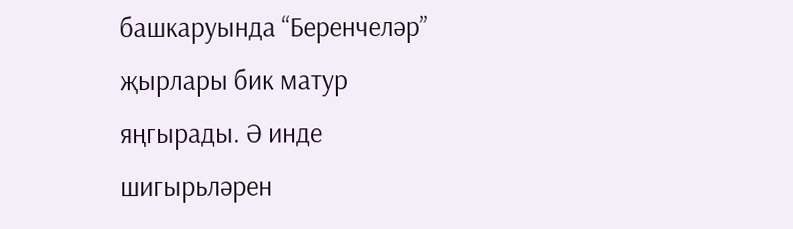башкаруында “Беренчеләр” җырлары бик матур яңгырады. Ә инде шигырьләрен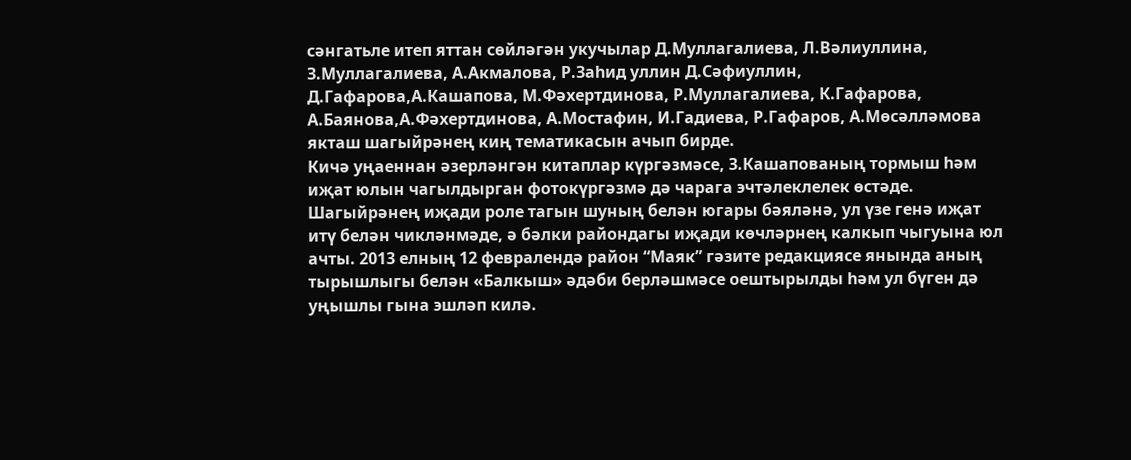сәнгатьле итеп яттан сөйләгән укучылар Д.Муллагалиева, Л.Вәлиуллина, З.Муллагалиева, А.Акмалова, Р.Заһид уллин Д.Сәфиуллин, Д.Гафарова,А.Кашапова, М.Фәхертдинова, Р.Муллагалиева, К.Гафарова, А.Баянова,А.Фәхертдинова, А.Мостафин, И.Гадиева, Р.Гафаров, А.Мөсәлләмова якташ шагыйрәнең киң тематикасын ачып бирде.
Кичә уңаеннан әзерләнгән китаплар күргәзмәсе, З.Кашапованың тормыш һәм иҗат юлын чагылдырган фотокүргәзмә дә чарага эчтәлеклелек өстәде.
Шагыйрәнең иҗади роле тагын шуның белән югары бәяләнә, ул үзе генә иҗат итү белән чикләнмәде, ә бәлки райондагы иҗади көчләрнең калкып чыгуына юл ачты. 2013 елның 12 февралендә район “Маяк” гәзите редакциясе янында аның тырышлыгы белән «Балкыш» әдәби берләшмәсе оештырылды һәм ул бүген дә уңышлы гына эшләп килә.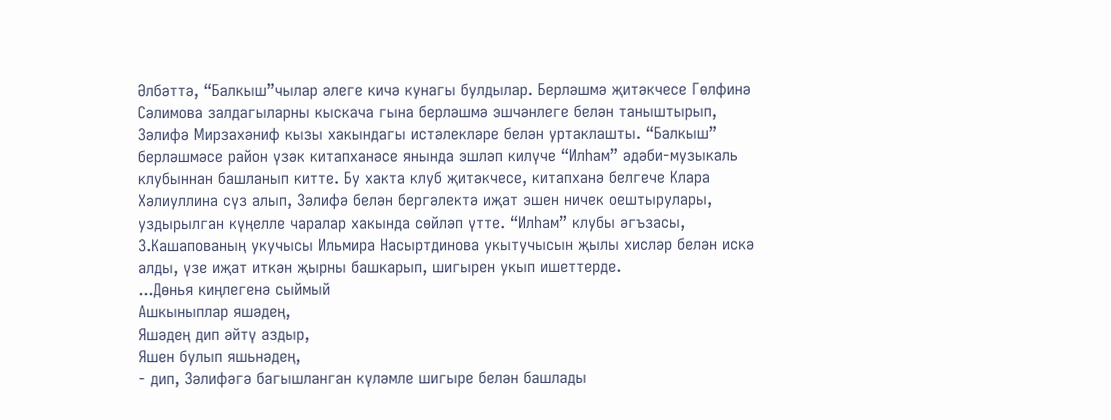Әлбәттә, “Балкыш”чылар әлеге кичә кунагы булдылар. Берләшмә җитәкчесе Гөлфинә Сәлимова залдагыларны кыскача гына берләшмә эшчәнлеге белән таныштырып, Зәлифә Мирзахәниф кызы хакындагы истәлекләре белән уртаклашты. “Балкыш” берләшмәсе район үзәк китапханәсе янында эшләп килүче “Илһам” әдәби-музыкаль клубыннан башланып китте. Бу хакта клуб җитәкчесе, китапханә белгече Клара Хәлиуллина сүз алып, Зәлифә белән бергәлектә иҗат эшен ничек оештырулары, уздырылган күңелле чаралар хакында сөйләп үтте. “Илһам” клубы әгъзасы, З.Кашапованың укучысы Ильмира Насыртдинова укытучысын җылы хисләр белән искә алды, үзе иҗат иткән җырны башкарып, шигырен укып ишеттерде.
...Дөнья киңлегенә сыймый
Ашкыныплар яшәдең,
Яшәдең дип әйтү аздыр,
Яшен булып яшьнәдең,
- дип, Зәлифәгә багышланган күләмле шигыре белән башлады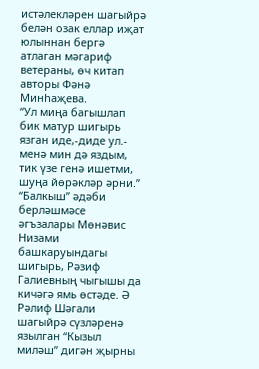истәлекләрен шагыйрә белән озак еллар иҗат юлыннан бергә атлаган мәгариф ветераны, өч китап авторы Фәнә Минһаҗева.
“Ул миңа багышлап бик матур шигырь язган иде,-диде ул.- менә мин дә яздым, тик үзе генә ишетми, шуңа йөрәкләр әрни.” “Балкыш” әдәби берләшмәсе әгъзалары Мөнәвис Низами башкаруындагы шигырь, Рәзиф Галиевның чыгышы да кичәгә ямь өстәде. Ә Рәлиф Шәгали шагыйрә сүзләренә язылган “Кызыл миләш” дигән җырны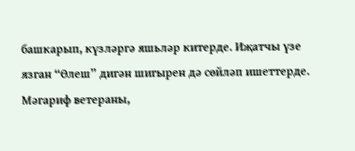башкарып, күзләргә яшьләр китерде. Иҗатчы үзе язган “Өлеш” дигән шигырен дә сөйләп ишеттерде. Мәгариф ветераны,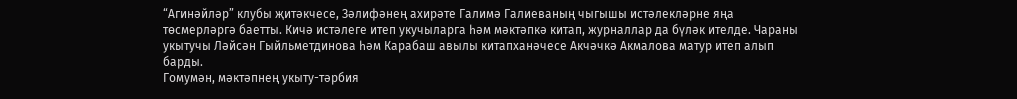“Агинәйләр” клубы җитәкчесе, Зәлифәнең ахирәте Галимә Галиеваның чыгышы истәлекләрне яңа төсмерләргә баетты. Кичә истәлеге итеп укучыларга һәм мәктәпкә китап, журналлар да бүләк ителде. Чараны укытучы Ләйсән Гыйльметдинова һәм Карабаш авылы китапханәчесе Акчәчкә Акмалова матур итеп алып барды.
Гомумән, мәктәпнең укыту-тәрбия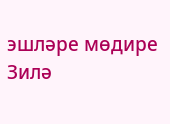эшләре мөдире Зилә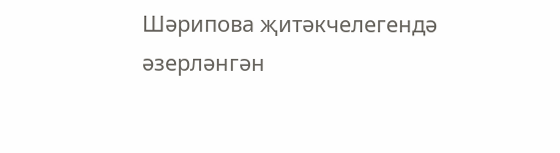Шәрипова җитәкчелегендә әзерләнгән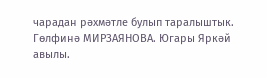чарадан рәхмәтле булып таралыштык.
Гөлфинә МИРЗАЯНОВА. Югары Яркәй авылы.